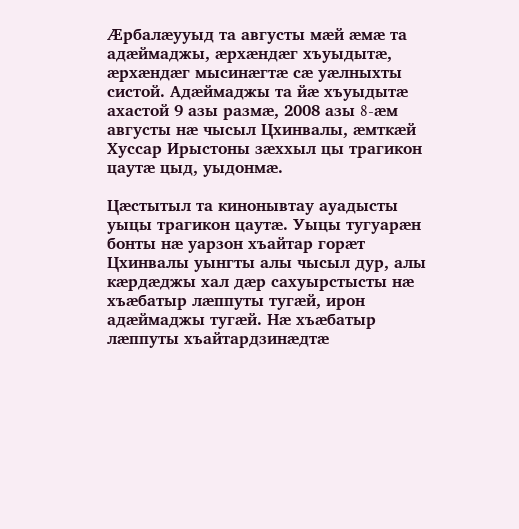Æрбалæууыд та августы мæй æмæ та адæймаджы, æрхæндæг хъуыдытæ, æрхæндæг мысинæгтæ сæ уæлныхты систой. Адæймаджы та йæ хъуыдытæ ахастой 9 азы размæ, 2008 азы 8-æм августы нæ чысыл Цхинвалы, æмткæй Хуссар Ирыстоны зæххыл цы трагикон цаутæ цыд, уыдонмæ.

Цæстытыл та кинонывтау ауадысты уыцы трагикон цаутæ. Уыцы тугуарæн бонты нæ уарзон хъайтар горæт Цхинвалы уынгты алы чысыл дур, алы кæрдæджы хал дæр сахуырстысты нæ хъæбатыр лæппуты тугæй, ирон адæймаджы тугæй. Нæ хъæбатыр лæппуты хъайтардзинæдтæ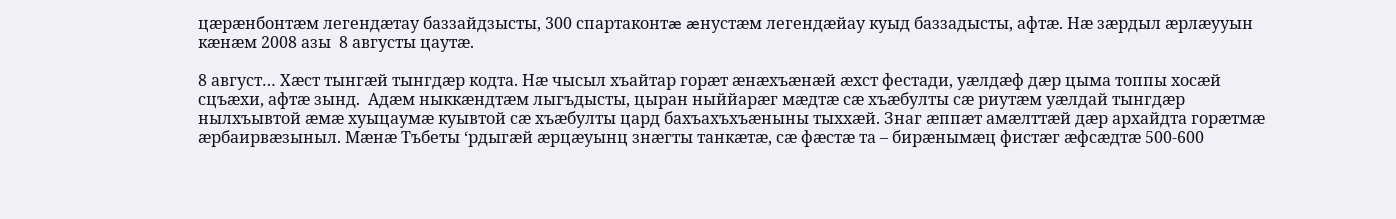цæрæнбонтæм легендæтау баззайдзысты, 300 спартаконтæ æнустæм легендæйау куыд баззадысты, афтæ. Нæ зæрдыл æрлæууын кæнæм 2008 азы  8 августы цаутæ.

8 август… Хæст тынгæй тынгдæр кодта. Нæ чысыл хъайтар горæт æнæхъæнæй æхст фестади, уæлдæф дæр цыма топпы хосæй сцъæхи, афтæ зынд.  Адæм ныккæндтæм лыгъдысты, цыран ныййарæг мæдтæ сæ хъæбулты сæ риутæм уæлдай тынгдæр нылхъывтой æмæ хуыцаумæ куывтой сæ хъæбулты цард бахъахъхъæныны тыххæй. Знаг æппæт амæлттæй дæр архайдта горæтмæ æрбаирвæзыныл. Мæнæ Тъбеты ‘рдыгæй æрцæуынц знæгты танкæтæ, сæ фæстæ та – бирæнымæц фистæг æфсæдтæ 500-600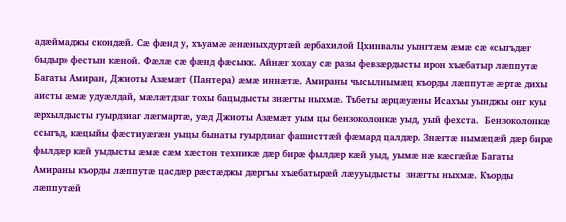адæймаджы скондæй. Сæ фæнд у, хъуамæ æнæныхдуртæй æрбахилой Цхинвалы уынгтæм æмæ сæ «сыгъдæг быдыр» фестын кæной. Фæлæ сæ фæнд фæсыкк. Айнæг хохау сæ разы февзæрдысты ирон хъæбатыр лæппутæ Багаты Амиран, Джиоты Азæмæт (Пантера) æмæ иннæтæ. Амираны чысылнымæц къорды лæппутæ æртæ дихы аисты æмæ удуæлдай, мæлæтдзаг тохы бацыдысты знæгты ныхмæ. Тъбеты æрцæуæны Исахъы уынджы онг куы æрхылдысты гуырдзиаг лæгмартæ, уæд Джиоты Азæмæт уым цы бензоколонкæ уыд, уый фехста.  Бензоколонкæ ссыгъд, кæцыйы фæстиуæгæн уыцы бынаты гуырдзиаг фашисттæй фæмард цалдæр. Знæгтæ нымæцæй дæр бирæ фылдæр кæй уыдысты æмæ сæм хæстон техникæ дæр бирæ фылдæр кæй уыд, уымæ нæ кæсгæйæ Багаты Амираны къорды лæппутæ цасдæр рæстæджы дæргъы хъæбатырæй лæууыдысты  знæгты ныхмæ. Къорды лæппутæй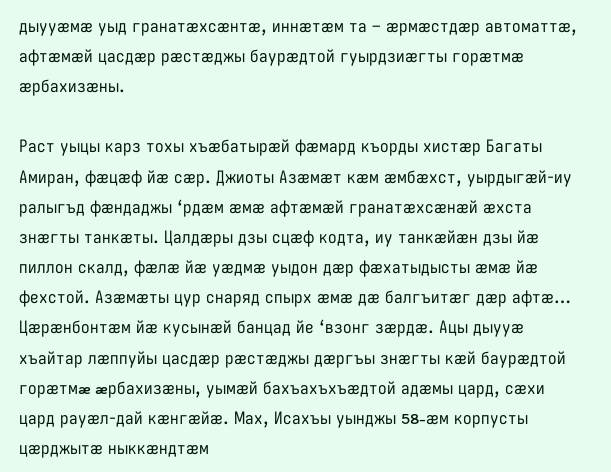дыууæмæ уыд гранатæхсæнтæ, иннæтæм та – æрмæстдæр автоматтæ, афтæмæй цасдæр рæстæджы баурæдтой гуырдзиæгты горæтмæ æрбахизæны.

Раст уыцы карз тохы хъæбатырæй фæмард къорды хистæр Багаты Амиран, фæцæф йæ сæр. Джиоты Азæмæт кæм æмбæхст, уырдыгæй-иу ралыгъд фæндаджы ‘рдæм æмæ афтæмæй гранатæхсæнæй æхста знæгты танкæты. Цалдæры дзы сцæф кодта, иу танкæйæн дзы йæ пиллон скалд, фæлæ йæ уæдмæ уыдон дæр фæхатыдысты æмæ йæ фехстой. Азæмæты цур снаряд спырх æмæ дæ балгъитæг дæр афтæ… Цæрæнбонтæм йæ кусынæй банцад йе ‘взонг зæрдæ. Ацы дыууæ хъайтар лæппуйы цасдæр рæстæджы дæргъы знæгты кæй баурæдтой горæтмæ æрбахизæны, уымæй бахъахъхъæдтой адæмы цард, сæхи цард рауæл-дай кæнгæйæ. Мах, Исахъы уынджы 58-æм корпусты цæрджытæ ныккæндтæм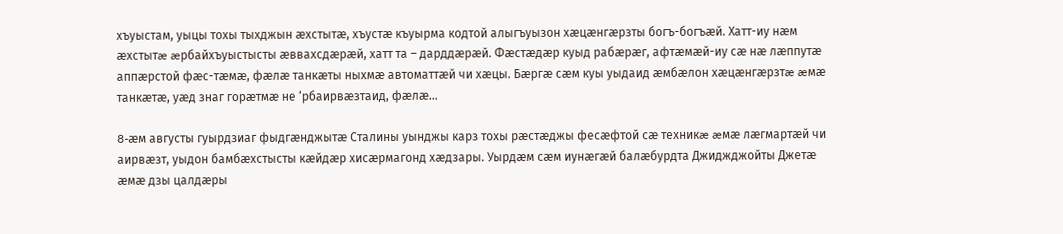хъуыстам, уыцы тохы тыхджын æхстытæ, хъустæ къуырма кодтой алыгъуызон хæцæнгæрзты богъ-богъæй. Хатт-иу нæм æхстытæ æрбайхъуыстысты æввахсдæрæй, хатт та – дарддæрæй. Фæстæдæр куыд рабæрæг, афтæмæй-иу сæ нæ лæппутæ аппæрстой фæс-тæмæ, фæлæ танкæты ныхмæ автоматтæй чи хæцы. Бæргæ сæм куы уыдаид æмбæлон хæцæнгæрзтæ æмæ танкæтæ, уæд знаг горæтмæ не ‘рбаирвæзтаид, фæлæ…

8-æм августы гуырдзиаг фыдгæнджытæ Сталины уынджы карз тохы рæстæджы фесæфтой сæ техникæ æмæ лæгмартæй чи аирвæзт, уыдон бамбæхстысты кæйдæр хисæрмагонд хæдзары. Уырдæм сæм иунæгæй балæбурдта Джиджджойты Джетæ æмæ дзы цалдæры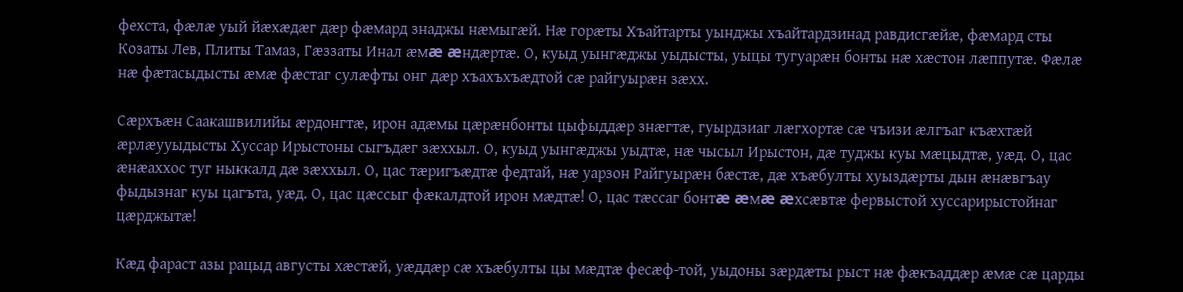фехста, фæлæ уый йæхæдæг дæр фæмард знаджы нæмыгæй. Нæ горæты Хъайтарты уынджы хъайтардзинад равдисгæйæ, фæмард сты Козаты Лев, Плиты Тамаз, Гæззаты Инал æмæ æндæртæ. О, куыд уынгæджы уыдысты, уыцы тугуарæн бонты нæ хæстон лæппутæ. Фæлæ нæ фæтасыдысты æмæ фæстаг сулæфты онг дæр хъахъхъæдтой сæ райгуырæн зæхх.

Сæрхъæн Саакашвилийы æрдонгтæ, ирон адæмы цæрæнбонты цыфыддæр знæгтæ, гуырдзиаг лæгхортæ сæ чъизи æлгъаг къæхтæй æрлæууыдысты Хуссар Ирыстоны сыгъдæг зæххыл. О, куыд уынгæджы уыдтæ, нæ чысыл Ирыстон, дæ туджы куы мæцыдтæ, уæд. О, цас æнæаххос туг ныккалд дæ зæххыл. О, цас тæригъæдтæ федтай, нæ уарзон Райгуырæн бæстæ, дæ хъæбулты хуыздæрты дын æнæвгъау фыдызнаг куы цагъта, уæд. О, цас цæссыг фæкалдтой ирон мæдтæ! О, цас тæссаг бонтæ æмæ æхсæвтæ фервыстой хуссарирыстойнаг цæрджытæ!

Кæд фараст азы рацыд августы хæстæй, уæддæр сæ хъæбулты цы мæдтæ фесæф-той, уыдоны зæрдæты рыст нæ фæкъаддæр æмæ сæ царды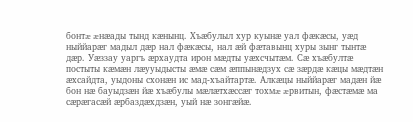бонтæ æнæады тынд кæнынц. Хъæбулыл хур куынæ уал фæкæсы, уæд ныййарæг мадыл дæр нал фæкæсы, нал æй фæтавынц хуры зынг тынтæ дæр. Уæззау уаргъ æрхаудта ирон мæдты уæхсчытæм. Сæ хъæбултæ постыты кæмæн лæууыдысты æмæ сæм æппынæдзух сæ зæрдæ кæцы мæдтæн æхсайдта, уыдоны схонæн ис мад-хъайтартæ. Алкæцы ныййарæг мадæн йæ бон нæ бауыдзæн йæ хъæбулы мæлæтхæссæг тохмæ æрвитын, фæстæмæ ма сæрæгасæй æрбаздæхдзæн, уый нæ зонгæйæ.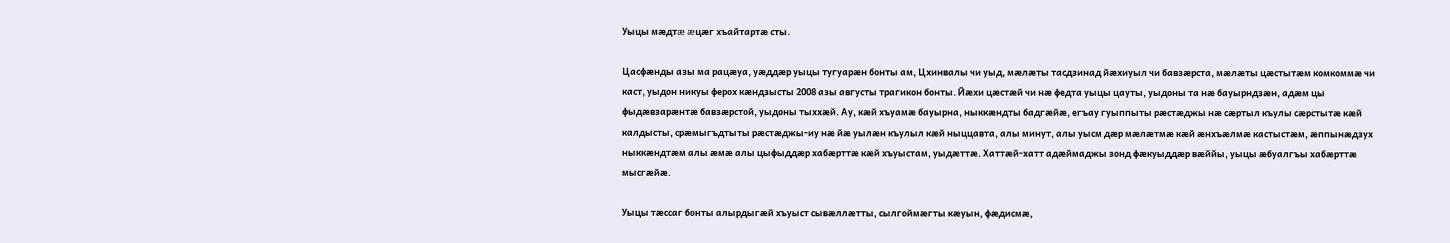Уыцы мæдтæ æцæг хъайтартæ сты.

Цасфæнды азы ма рацæуа, уæддæр уыцы тугуарæн бонты ам, Цхинвалы чи уыд, мæлæты тасдзинад йæхиуыл чи бавзæрста, мæлæты цæстытæм комкоммæ чи каст, уыдон никуы ферох кæндзысты 2008 азы августы трагикон бонты. Йæхи цæстæй чи нæ федта уыцы цауты, уыдоны та нæ бауырндзæн, адæм цы фыдæвзарæнтæ бавзæрстой, уыдоны тыххæй. Ау, кæй хъуамæ бауырна, ныккæндты бадгæйæ, егъау гуыппыты рæстæджы нæ сæртыл къулы сæрстытæ кæй калдысты, срæмыгъдтыты рæстæджы-иу нæ йæ уылæн къулыл кæй ныццавта, алы минут, алы уысм дæр мæлæтмæ кæй æнхъæлмæ кастыстæм, æппынæдзух ныккæндтæм алы æмæ алы цыфыддæр хабæрттæ кæй хъуыстам, уыдæттæ. Хаттæй-хатт адæймаджы зонд фæкуыддæр вæййы, уыцы æбуалгъы хабæрттæ мысгæйæ.

Уыцы тæссаг бонты алырдыгæй хъуыст сывæллæтты, сылгоймæгты кæуын, фæдисмæ,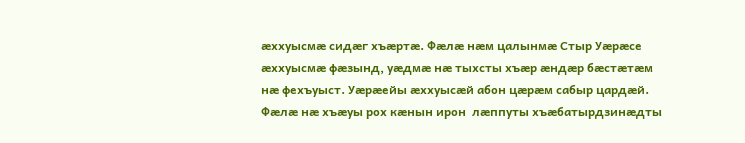æххуысмæ сидæг хъæртæ. Фæлæ нæм цалынмæ Стыр Уæрæсе æххуысмæ фæзынд, уæдмæ нæ тыхсты хъæр æндæр бæстæтæм нæ фехъуыст. Уæрæейы æххуысæй абон цæрæм сабыр цардæй. Фæлæ нæ хъæуы рох кæнын ирон  лæппуты хъæбатырдзинæдты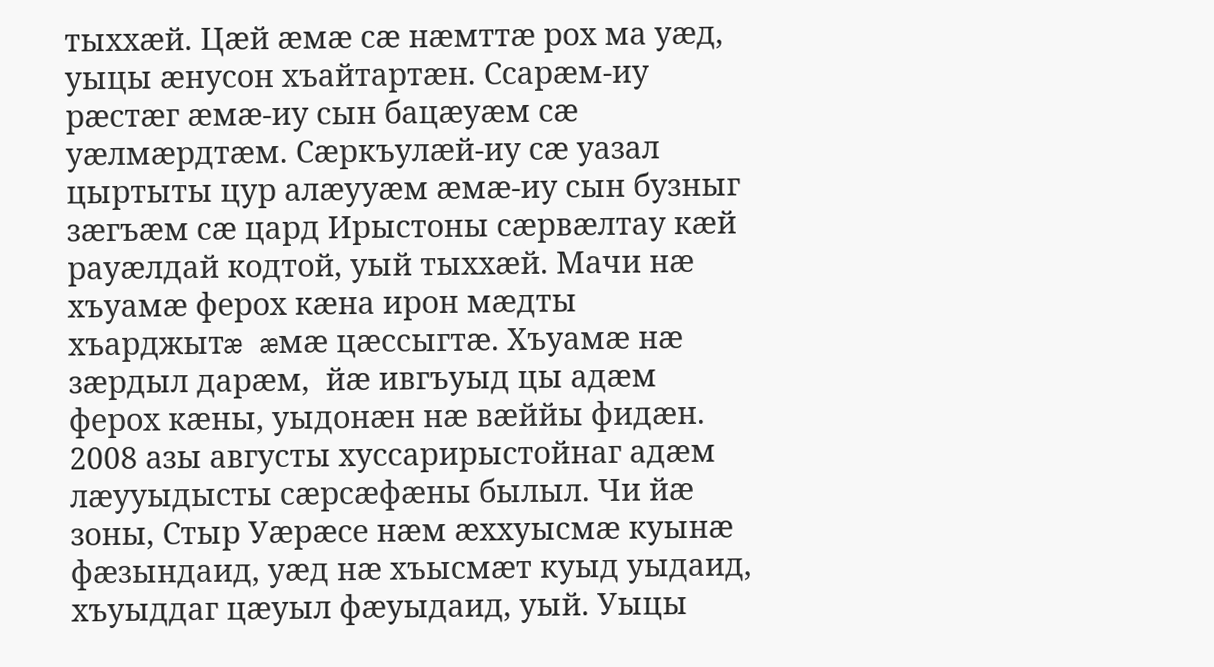тыххæй. Цæй æмæ сæ нæмттæ рох ма уæд, уыцы æнусон хъайтартæн. Ссарæм-иу рæстæг æмæ-иу сын бацæуæм сæ уæлмæрдтæм. Сæркъулæй-иу сæ уазал цыртыты цур алæууæм æмæ-иу сын бузныг зæгъæм сæ цард Ирыстоны сæрвæлтау кæй рауæлдай кодтой, уый тыххæй. Мачи нæ хъуамæ ферох кæна ирон мæдты хъарджытæ æмæ цæссыгтæ. Хъуамæ нæ зæрдыл дарæм,  йæ ивгъуыд цы адæм ферох кæны, уыдонæн нæ вæййы фидæн. 2008 азы августы хуссарирыстойнаг адæм лæууыдысты сæрсæфæны былыл. Чи йæ зоны, Стыр Уæрæсе нæм æххуысмæ куынæ фæзындаид, уæд нæ хъысмæт куыд уыдаид, хъуыддаг цæуыл фæуыдаид, уый. Уыцы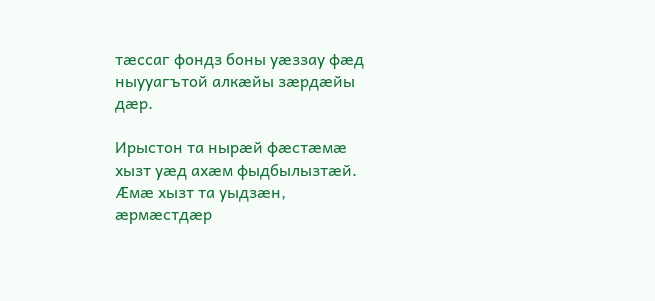тæссаг фондз боны уæззау фæд ныууагътой алкæйы зæрдæйы дæр.

Ирыстон та нырæй фæстæмæ хызт уæд ахæм фыдбылызтæй. Æмæ хызт та уыдзæн, æрмæстдæр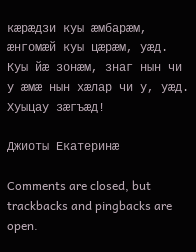кæрæдзи куы æмбарæм, æнгомæй куы цæрæм, уæд. Куы йæ зонæм, знаг нын чи у æмæ нын хæлар чи у, уæд. Хуыцау зæгъæд!

Джиоты Екатеринæ

Comments are closed, but trackbacks and pingbacks are open.